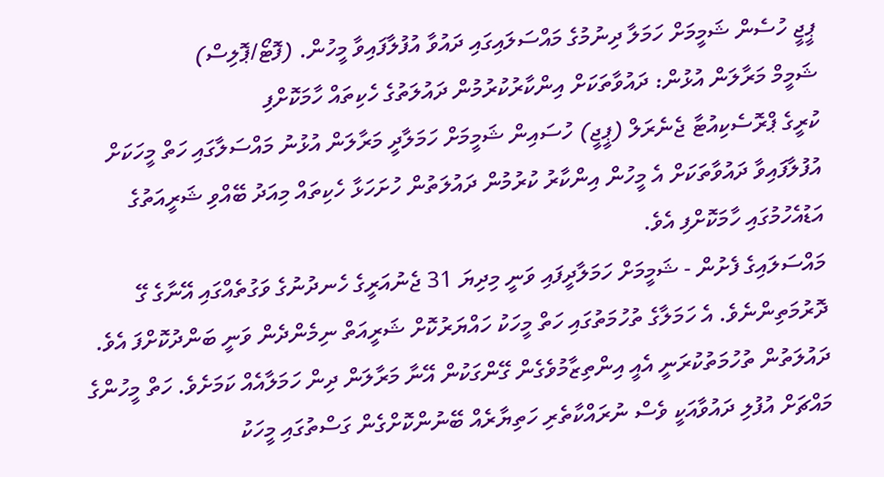ޕީޖީ ހުސެން ޝަމީމަށް ހަމަލާ ދިނުމުގެ މައްސަލައިގައި ދައުވާ އުފުލާފައިވާ މީހުން. (ފޮޓޯ/ޕޮލިސް)
ޝަމީމް މަރާލަން އުޅުން: ދައުވާތަކަށް އިންކާރުކުރުމުން ދައުލަތުގެ ހެކިތައް ހާމަކޮށްފި
ކުރީގެ ޕްރޮސެކިއުޓާ ޖެނެރަލް (ޕީޖީ) ހުސައިން ޝަމީމަށް ހަމަލާދީ މަރާލަން އުޅުނު މައްސަލާގައި ހަތް މީހަކަށް އުފުލާފައިވާ ދައުވާތަކަށް އެ މީހުން އިންކާރު ކުރުމުން ދައުލަތުން ހުށަހަޅާ ހެކިތައް މިއަދު ބޭއްވި ޝަރީއަތުގެ އަޑުއެހުމުގައި ހާމަކޮށްފި އެވެ.
މައްސަލައިގެ ފެށުން - ޝަމީމަށް ހަމަލާދީފައި ވަނީ މިދިޔަ 31 ޖެނުއަރީގެ ހެނދުނުގެ ވަގުތެއްގައި އޭނާގެ ގޭ ދޮރުމަތިންނެވެ. އެ ހަމަލާގެ ތުހުމަތުގައި ހަތް މީހަކު ހައްޔަރުކޮށް ޝަރީއަތް ނިމެންދެން ވަނީ ބަންދުކޮށްފަ އެވެ.
ދައުލަތުން ތުހުމަތުކުރަނީ އެއީ އިންތިޒާމުވެގެން ގޭންގަކުން އޭނާ މަރާލަން ދިން ހަމަލާއެއް ކަމަށެވެ. ހަތް މީހުންގެ މައްޗަށް އުފުލި ދައުވާއަކީ ވެސް ނުރައްކާތެރި ހަތިޔާރެއް ބޭނުންކޮށްގެން ގަސްތުގައި މީހަކު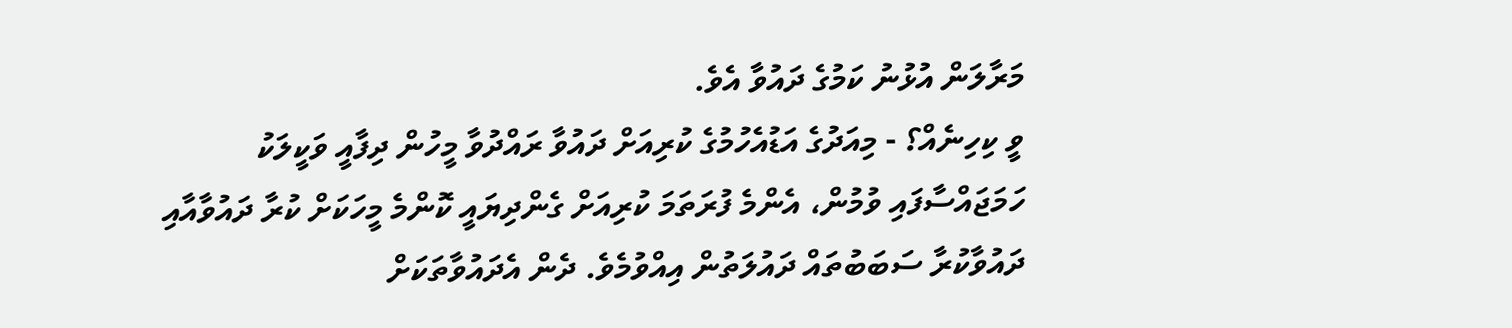މަރާލަން އުޅުނު ކަމުގެ ދައުވާ އެވެ.
ވީ ކިހިނެއް؟ - މިއަދުގެ އަޑުއެހުމުގެ ކުރިއަށް ދައުވާ ރައްދުވާ މީހުން ދިފާއީ ވަކީލަކު ހަމަޖައްސާފައި ވުމުން، އެންމެ ފުރަތަމަ ކުރިއަށް ގެންދިޔައީ ކޮންމެ މީހަކަށް ކުރާ ދައުވާއާއި ދައުވާކުރާ ސަބަބުތައް ދައުލަތުން އިއްވުމެވެ. ދެން އެދައުވާތަކަށް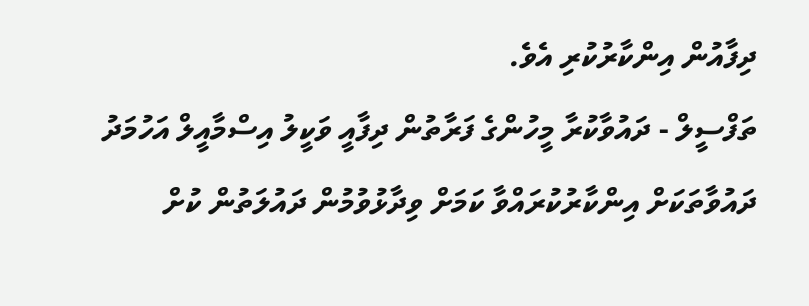ދިފާއުން އިންކާރުކުރި އެވެ.
ތަފްސީލް - ދައުވާކުރާ މީހުންގެ ފަރާތުން ދިފާއީ ވަކީލު އިސްމާއީލް އަހުމަދު ދައުވާތަކަށް އިންކާރުކުރައްވާ ކަމަށް ވިދާޅުވުމުން ދައުލަތުން ކުށް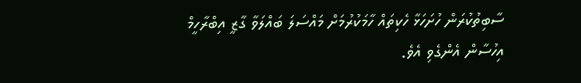ސާބިތުކުރަން ހުށަހަޅާ ހެކިތައް ހާމަކުރުމަށް މައްސަލަ ބައްލަވާ ގާޒީ އިބްރާހީމް އިހުސާން އެންގެވި އެވެ.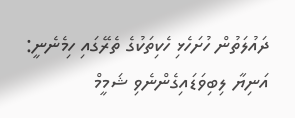ދައުލަތުން ހުށަހެޅި ހެކިތަކުގެ ތެރޭގައި ހިމެނެނީ:
އަނިޔާ ލިބިވަޑައިގެންނެވި ޝަމީމް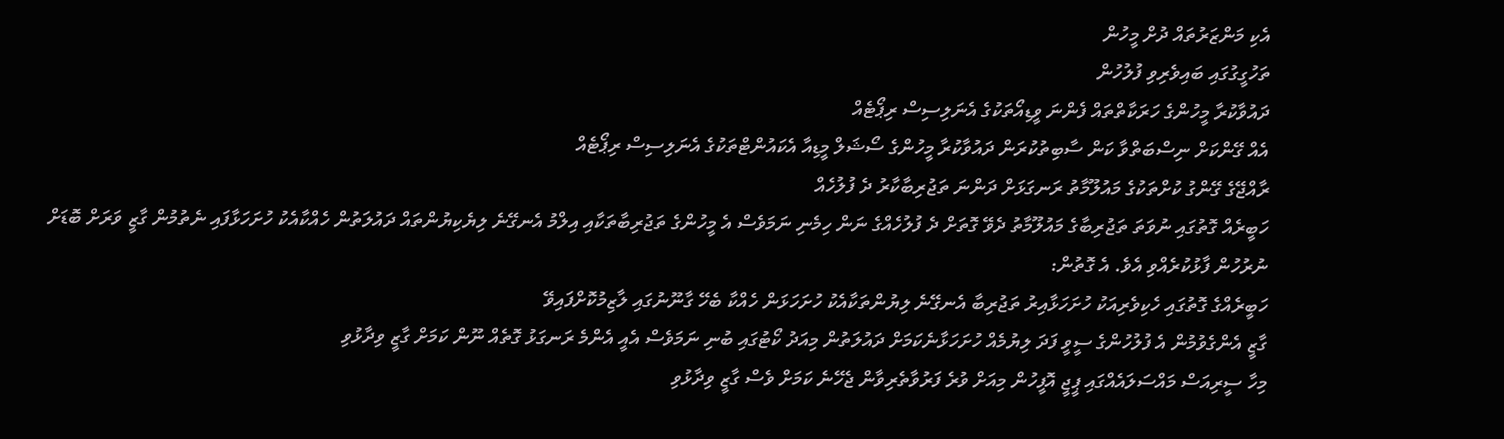އެކި މަންޒަރުތައް ދުށް މީހުން
ތަހުގީގުގައި ބައިވެރިވި ފުލުހުން
ދައުވާކުރާ މީހުންގެ ހަރަކާތްތައް ފެންނަ ވީޑިއޯތަކުގެ އެނަލިސިސް ރިޕޯޓެއް
އެއް ގޭންކަށް ނިސްބަތްވާ ކަން ސާބިތުކުރަން ދައުވާކުރާ މީހުންގެ ސޯޝަލް މީޑިއާ އެކައުންޓްތަކުގެ އެނަލިސިސް ރިޕޯޓެއް
ރާއްޖޭގެ ގޭންގު ކުށްތަކުގެ މައުލޫމާތު ރަނގަޅަށް ދަންނަ ތަޖުރިބާކާރު ދެ ފުލުހެއް
ހަބީރެއް ގޮތުގައި ނުވަތަ ތަޖުރިބާގެ މައުލޫމާތު ދެވޭ ގޮތަށް ދެ ފުލުހެއްގެ ނަން ހިމެނި ނަމަވެސް އެ މީހުންގެ ތަޖުރިބާތަކާއި އިލްމު އެނގޭނެ ލިޔެކިޔުންތައް ދައުލަތުން ހެއްކާއެކު ހުށަހަޅާފައި ނެތުމުން ގާޒީ ވަރަށް ބޮޑަށް ނުރުހުން ފާޅުކުރެއްވި އެވެ. އެ ގޮތުން:
ހަބީރެއްގެ ގޮތުގައި ހެކިވެރިއަކު ހުށަހަޅާއިރު ތަޖުރިބާ އެނގޭނެ ލިޔުންތަކާއެކު ހުށަހަޅަން ހެއްކާ ބެހޭ ގާނޫނުގައި ލާޒިމުކޮށްފައިވޭ
ގާޒީ އެންގެވުމުން އެ ފުލުހުންގެ ސީވީ ފަދަ ލިޔުމެއް ހުށަހަޅާނެކަމަށް ދައުލަތުން މިއަދު ކޯޓުގައި ބުނި ނަމަވެސް އެއީ އެންމެ ރަނގަޅު ގޮތެއް ނޫން ކަމަށް ގާޒީ ވިދާޅުވި
މިހާ ސީރިއަސް މައްސަލައެއްގައި ޕީޖީ އޮފީހުން މިއަށް ވުރެ ފަރުވާތެރިވާން ޖެހޭނެ ކަމަށް ވެސް ގާޒީ ވިދާޅުވި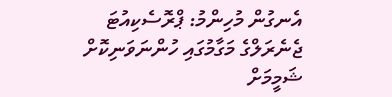އެނގުން މުހިންމު: ޕްރޮސެކިއުޓަ ޖެނެރަލްގެ މަގާމުގައި ހުންނަވަނިކޮށް ޝަމީމަށް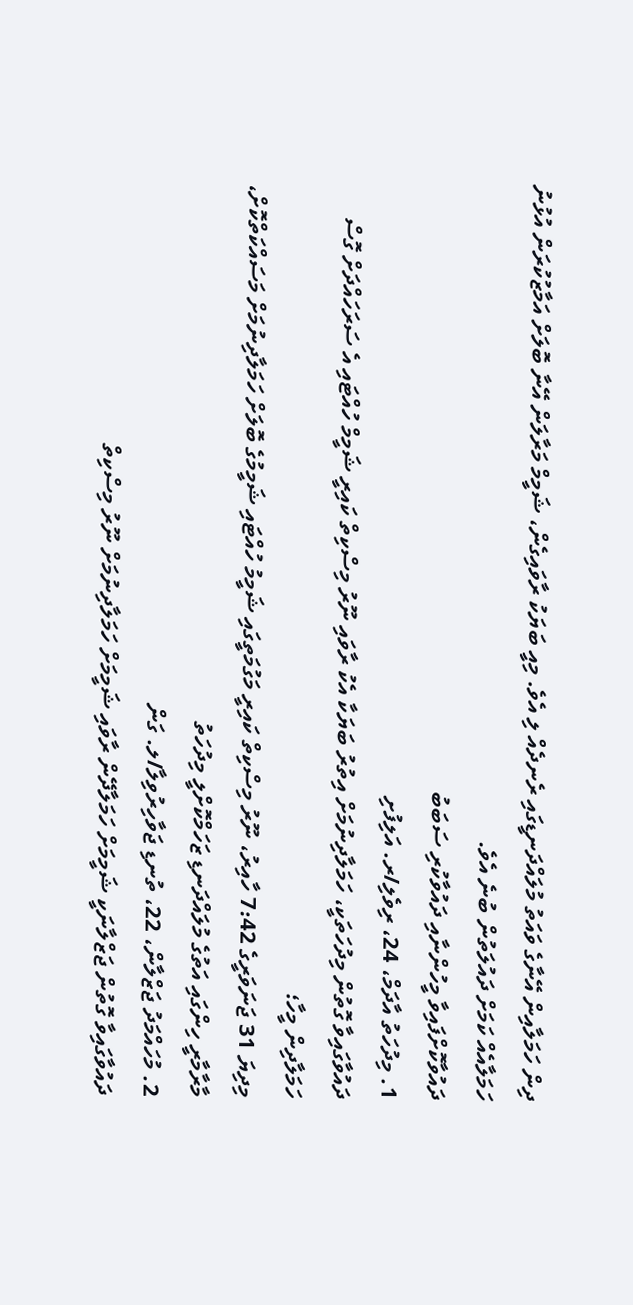ދިން ހަމަލާއިން އޭނާގެ ވައަތު މުލައްދަނޑީގައި ރެނދެއް ލި އެވެ. މިއީ ބަޔަކު ރާވައިގެން، ޝަމީމް މަރާލަން އޭނާ ބޮލަށް އަމާޒުކުރަން އުޅުނު ހަމަލާއެއް ކަމަށް ދައުލަތުން ބުނެ އެވެ.
ދައުވާކޮށްފައިވާ މީހުންނާއި ދައުވާކުރި ސަބަބު
1. މިދުހަތު އާދަމް، 24، ރިވެލި/ރ. އަލިފުށި
ދައުވާގައިވާ ގޮތުން މިދުހަތަކީ، ހަމަލާދިނުމަށް އިތުރު ބަޔަކާ އެކު ރާވައި ނޫރު މިސްކިތް ކައިރީ ޝަމީމް ހުއްޓައި އެ ސަރަހައްދަށް ގޮސް ހަމަލާދިން މީހާ؛
މިދިޔަ 31 ޖަނަވަރީގެ 7:42 ހާއިރު، ނޫރު މިސްކިތް ކައިރީ މަގުމަތީގައި ޝަމީމު ހުއްޓައި ޝަމީމުގެ ބޮލަށް ހަމަލާދިނުމަށް މަސައްކަތްކޮށް، މާރާމާރީ ހިންގައި އަތުގެ މުލައްދަނޑި ޒަހަމްކޮށްލީ މިދުހަތު
2. މުހައްމަދު ޖަޒްލާން، 22، ތުނޑި ޖަވާހިރުވިލާ/ލ. ގަން
ދައުވާގައިވާ ގޮތުން ޖަޒްލާނަކީ ޝަމީމަށް ހަމަލާދޭން ރާވައި ޝަމީމަށް ހަމަލާދިނުމަށް ނޫރު މިސްކިތް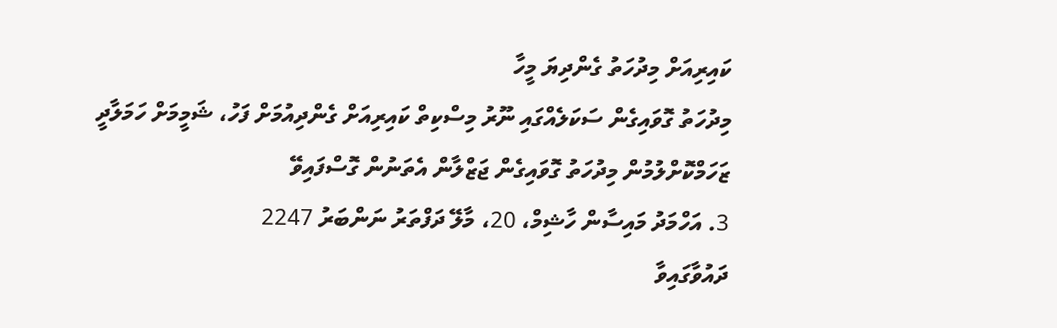ކައިރިއަށް މިދުހަތު ގެންދިޔަ މީހާ
މިދުހަތު ގޮވައިގެން ސަކަލެއްގައި ނޫރު މިސްކިތް ކައިރިއަށް ގެންދިއުމަށް ފަހު، ޝަމީމަށް ހަމަލާދީ ޒަހަމްކޮށްލުމުން މިދުހަތު ގޮވައިގެން ޖަޒްލާން އެތަނުން ގޮސްފައިވޭ
3. އަހްމަދު މައިސާން ހާޝިމް، 20، މާލޭ ދަފްތަރު ނަންބަރު 2247
ދައުވާގައިވާ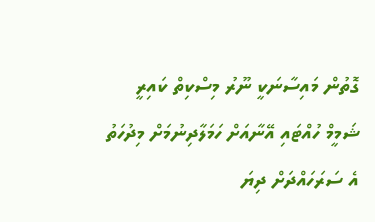ގޮތުން މައިސާނަކީ ނޫރު މިސްކިތް ކައިރީ ޝަމީމް ހުއްޓައި އޭނާއަށް ހަމަލާދިނުމަށް މިދުހަތު އެ ސަރަހައްދަށް ދިޔަ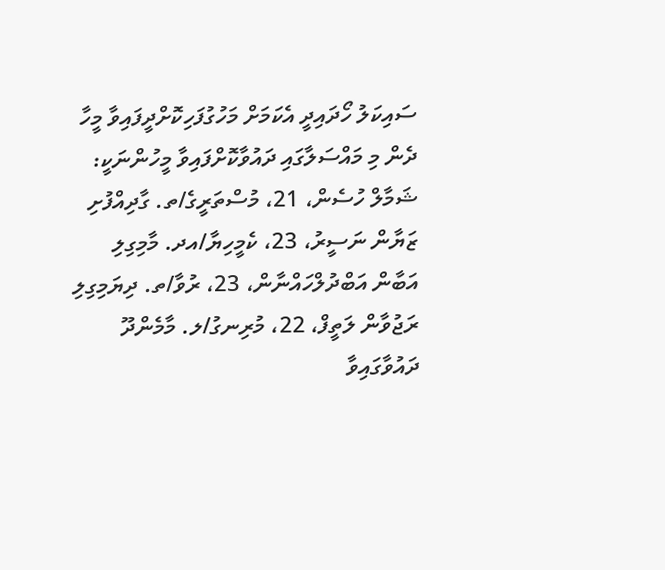ސައިކަލު ހޯދައިދީ އެކަމަށް މަހުގުފަހިކޮށްދީފައިވާ މީހާ
ދެން މި މައްސަލާގައި ދައުވާކޮށްފައިވާ މީހުންނަކީ:
ޝަމާލް ހުސެން، 21، މުސްތަރީގެ/ތ. ގާދިއްފުށި
ޒަޔާން ނަސީރު، 23، ކެމީހިޔާ/އދ. މާމިގިލި
އަބާން އަބްދުލްހައްނާން، 23، ރުވާ/ތ. ދިޔަމިގިލި
ރަޖުވާން ލަތީފް، 22، މުރިނގު/ލ. މާމެންދޫ
ދައުވާގައިވާ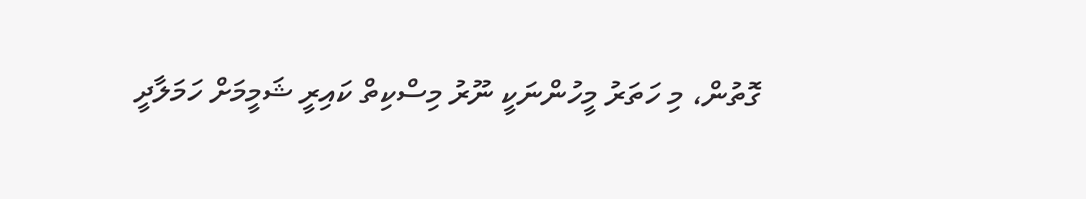ގޮތުން، މި ހަތަރު މީހުންނަކީ ނޫރު މިސްކިތް ކައިރީ ޝަމީމަށް ހަމަލާދީ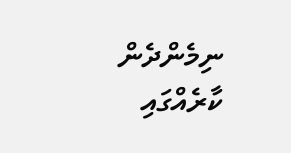ނިމެންދެން ކާރެއްގައި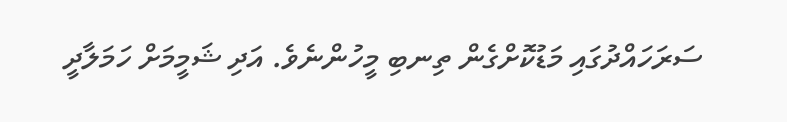ސަރަހައްދުގައި މަޑުކޮށްގެން ތިނބި މީހުންނެވެ. އަދި ޝަމީމަށް ހަމަލާދީ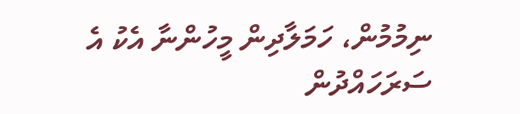ނިމުމުން، ހަމަލާދިން މީހުންނާ އެކު އެ ސަރަހައްދުން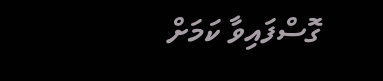ގޮސްފައިވާ ކަމަށް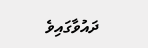ދައުވާގައިވެ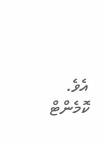އެވެ.
ކޮމެންޓް